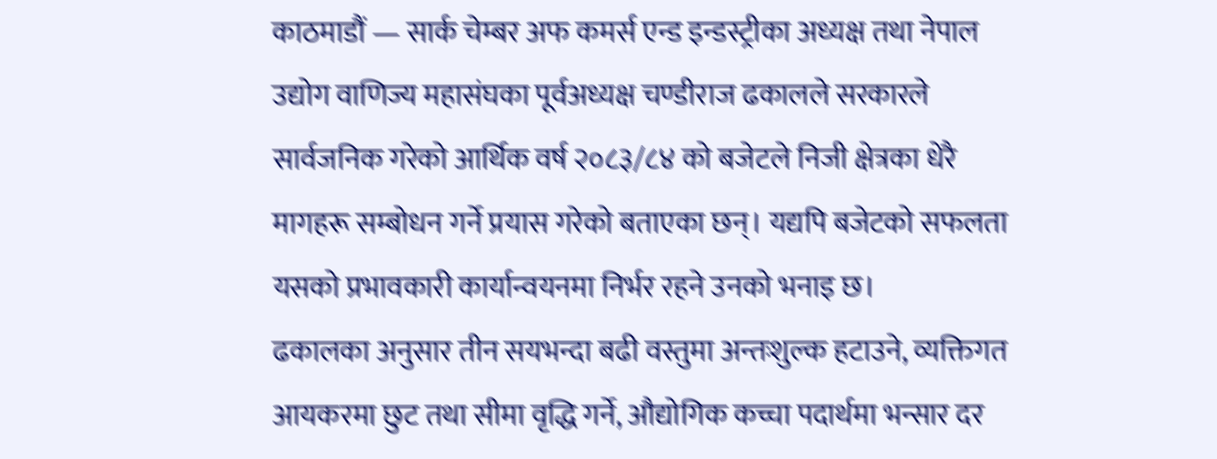काठमाडौं — सार्क चेम्बर अफ कमर्स एन्ड इन्डस्ट्रीका अध्यक्ष तथा नेपाल उद्योग वाणिज्य महासंघका पूर्वअध्यक्ष चण्डीराज ढकालले सरकारले सार्वजनिक गरेको आर्थिक वर्ष २०८३/८४ को बजेटले निजी क्षेत्रका धेरै मागहरू सम्बोधन गर्ने प्रयास गरेको बताएका छन्। यद्यपि बजेटको सफलता यसको प्रभावकारी कार्यान्वयनमा निर्भर रहने उनको भनाइ छ।
ढकालका अनुसार तीन सयभन्दा बढी वस्तुमा अन्तःशुल्क हटाउने, व्यक्तिगत आयकरमा छुट तथा सीमा वृद्धि गर्ने, औद्योगिक कच्चा पदार्थमा भन्सार दर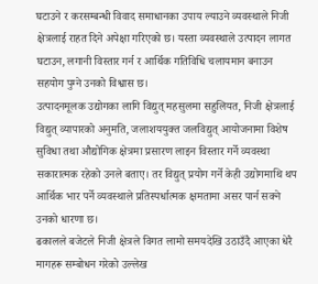घटाउने र करसम्बन्धी विवाद समाधानका उपाय ल्याउने व्यवस्थाले निजी क्षेत्रलाई राहत दिने अपेक्षा गरिएको छ। यस्ता व्यवस्थाले उत्पादन लागत घटाउन, लगानी विस्तार गर्न र आर्थिक गतिविधि चलायमान बनाउन सहयोग पुग्ने उनको विश्वास छ।
उत्पादनमूलक उद्योगका लागि विद्युत् महसुलमा सहुलियत, निजी क्षेत्रलाई विद्युत् व्यापारको अनुमति, जलाशययुक्त जलविद्युत् आयोजनामा विशेष सुविधा तथा औद्योगिक क्षेत्रमा प्रसारण लाइन विस्तार गर्ने व्यवस्था सकारात्मक रहेको उनले बताए। तर विद्युत् प्रयोग गर्ने केही उद्योगमाथि थप आर्थिक भार पर्ने व्यवस्थाले प्रतिस्पर्धात्मक क्षमतामा असर पार्न सक्ने उनको धारणा छ।
ढकालले बजेटले निजी क्षेत्रले विगत लामो समयदेखि उठाउँदै आएका धेरै मागहरू सम्बोधन गरेको उल्लेख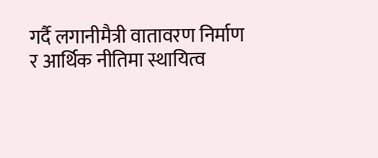गर्दै लगानीमैत्री वातावरण निर्माण र आर्थिक नीतिमा स्थायित्व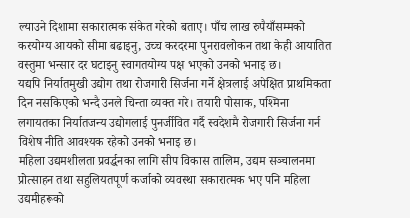ल्याउने दिशामा सकारात्मक संकेत गरेको बताए। पाँच लाख रुपैयाँसम्मको करयोग्य आयको सीमा बढाइनु, उच्च करदरमा पुनरावलोकन तथा केही आयातित वस्तुमा भन्सार दर घटाइनु स्वागतयोग्य पक्ष भएको उनको भनाइ छ।
यद्यपि निर्यातमुखी उद्योग तथा रोजगारी सिर्जना गर्ने क्षेत्रलाई अपेक्षित प्राथमिकता दिन नसकिएको भन्दै उनले चिन्ता व्यक्त गरे। तयारी पोसाक, पश्मिना लगायतका निर्यातजन्य उद्योगलाई पुनर्जीवित गर्दै स्वदेशमै रोजगारी सिर्जना गर्न विशेष नीति आवश्यक रहेको उनको भनाइ छ।
महिला उद्यमशीलता प्रवर्द्धनका लागि सीप विकास तालिम, उद्यम सञ्चालनमा प्रोत्साहन तथा सहुलियतपूर्ण कर्जाको व्यवस्था सकारात्मक भए पनि महिला उद्यमीहरूको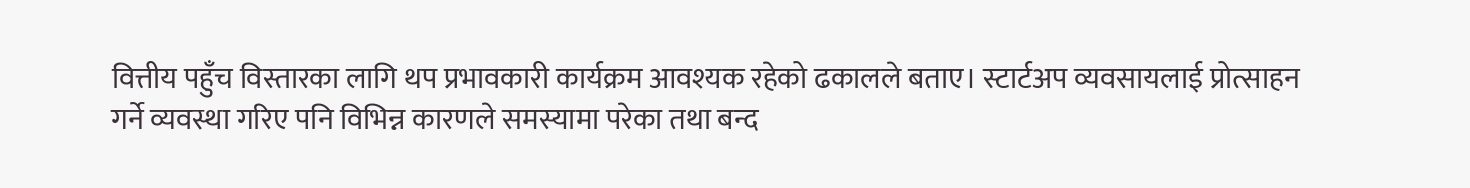वित्तीय पहुँच विस्तारका लागि थप प्रभावकारी कार्यक्रम आवश्यक रहेको ढकालले बताए। स्टार्टअप व्यवसायलाई प्रोत्साहन गर्ने व्यवस्था गरिए पनि विभिन्न कारणले समस्यामा परेका तथा बन्द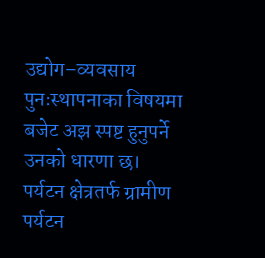उद्योग–व्यवसाय पुनःस्थापनाका विषयमा बजेट अझ स्पष्ट हुनुपर्ने उनको धारणा छ।
पर्यटन क्षेत्रतर्फ ग्रामीण पर्यटन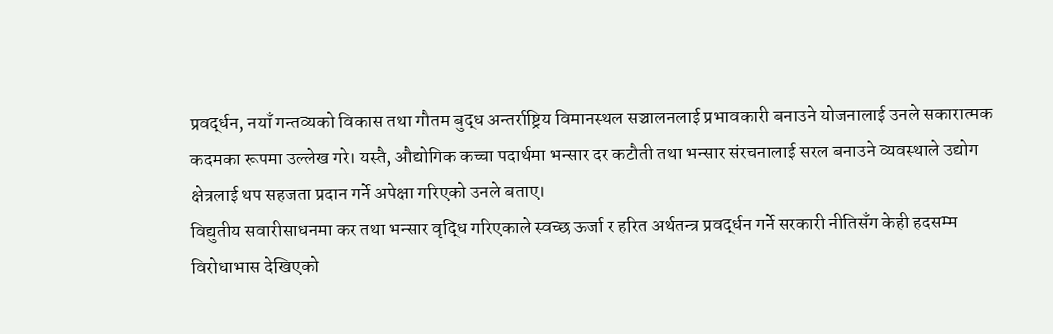प्रवर्द्धन, नयाँ गन्तव्यको विकास तथा गौतम बुद्ध अन्तर्राष्ट्रिय विमानस्थल सञ्चालनलाई प्रभावकारी बनाउने योजनालाई उनले सकारात्मक कदमका रूपमा उल्लेख गरे। यस्तै, औद्योगिक कच्चा पदार्थमा भन्सार दर कटौती तथा भन्सार संरचनालाई सरल बनाउने व्यवस्थाले उद्योग क्षेत्रलाई थप सहजता प्रदान गर्ने अपेक्षा गरिएको उनले बताए।
विद्युतीय सवारीसाधनमा कर तथा भन्सार वृद्धि गरिएकाले स्वच्छ ऊर्जा र हरित अर्थतन्त्र प्रवर्द्धन गर्ने सरकारी नीतिसँग केही हदसम्म विरोधाभास देखिएको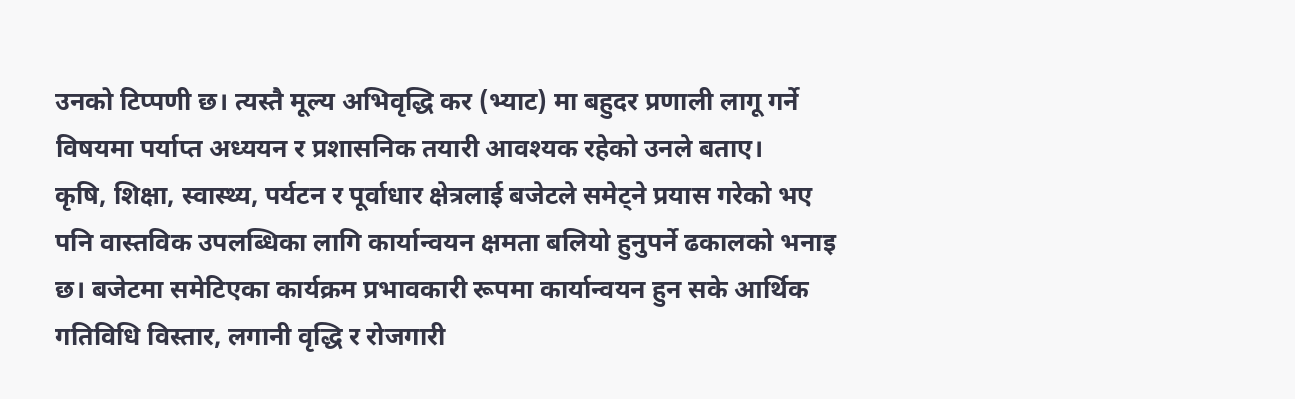उनको टिप्पणी छ। त्यस्तै मूल्य अभिवृद्धि कर (भ्याट) मा बहुदर प्रणाली लागू गर्ने विषयमा पर्याप्त अध्ययन र प्रशासनिक तयारी आवश्यक रहेको उनले बताए।
कृषि, शिक्षा, स्वास्थ्य, पर्यटन र पूर्वाधार क्षेत्रलाई बजेटले समेट्ने प्रयास गरेको भए पनि वास्तविक उपलब्धिका लागि कार्यान्वयन क्षमता बलियो हुनुपर्ने ढकालको भनाइ छ। बजेटमा समेटिएका कार्यक्रम प्रभावकारी रूपमा कार्यान्वयन हुन सके आर्थिक गतिविधि विस्तार, लगानी वृद्धि र रोजगारी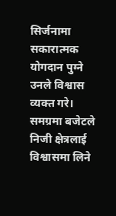सिर्जनामा सकारात्मक योगदान पुग्ने उनले विश्वास व्यक्त गरे।
समग्रमा बजेटले निजी क्षेत्रलाई विश्वासमा लिने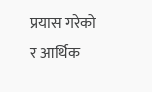प्रयास गरेको र आर्थिक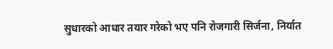सुधारको आधार तयार गरेको भए पनि रोजगारी सिर्जना, निर्यात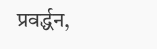प्रवर्द्धन,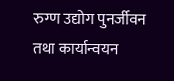रुग्ण उद्योग पुनर्जीवन तथा कार्यान्वयन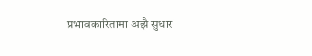प्रभावकारितामा अझै सुधार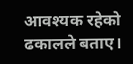आवश्यक रहेको ढकालले बताए।